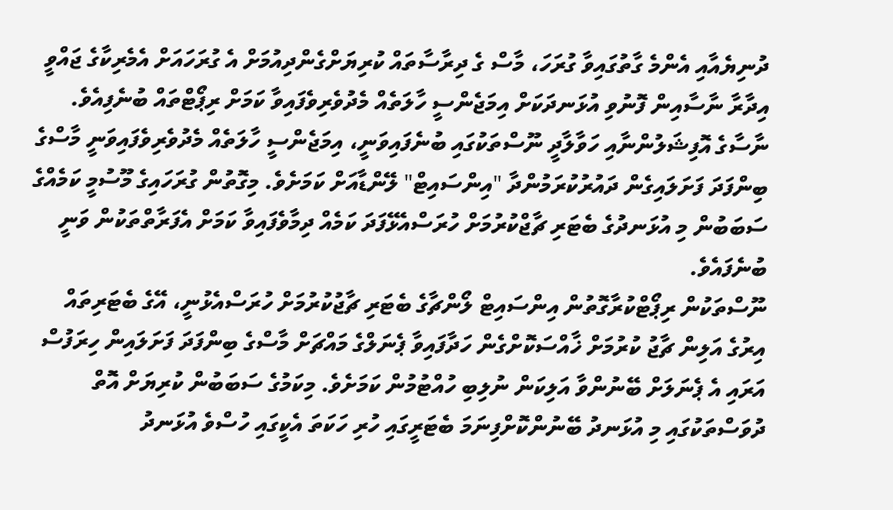ދުނިޔެއާއި އެންމެ ގާތުގައިވާ ގުރަހަ، މާސް ގެ ދިރާސާތައް ކުރިޔަށްގެންދިއުމަށް އެ ގުރަހައަށް އެމެރިކާގެ ޖައްވީ އިދާރާ ނާސާއިން ފޮނުވި އުޅަނދަކަށް އިމަޖެންސީ ހާލަތެއް މެދުވެރިވެފައިވާ ކަމަށް ރިޕޯޓްތައް ބުނެފިއެވެ.
ނާސާގެ އޮފިޝަލުންނާއި ހަވާލާދީ ނޫސްތަކުގައި ބުނެފައިވަނީ، އިމަޖެންސީ ހާލަތެއް މެދުވެރިވެފައިވަނީ މާސްގެ ބިންފަދަ ފަށަލައިގެން ދައުރުކުރަމުންދާ "އިންސައިޓް" ލޭންޑާއަށް ކަމަށެވެ. މިގޮތުން ގުރަހައިގެ މޫސުމީ ކަމެއްގެ ސަބަބުން މި އުޅަނދުގެ ބެޓަރި ޗާޖްކުރުމަށް ހުރަސްއެޅޭފަދަ ކަމެއް ދިމާވެފައިވާ ކަމަށް އެފަރާތްތަކުން ވަނީ ބުނެފައެވެ.
ނޫސްތަކުން ރިޕޯޓްކުރާގޮތުން އިންސައިޓް ލޯންޗާގެ ބެޓަރި ޗާޖުކުރުމަށް ހުރަސްއެޅުނީ، އޭގެ ބެޓަރިތައް އިރުގެ އަލިން ޗާޖު ކުރުމަށް ޚާއްސަކޮށްގެން ހަދާފައިވާ ޕެނަލްގެ މައްޗަށް މާސްގެ ބިންފަދަ ފަށަލައިން ހިރަފުސް އަރައި އެ ޕެނަލަށް ބޭނުންވާ އަލިކަން ނުލިބި ހުއްޓުމުން ކަމަށެވެ. މިކަމުގެ ސަބަބުން ކުރިޔަށް އޮތް ދުވަސްތަކުގައި މި އުޅަނދު ބޭނުންކޮށްފިނަމަ ބެޓަރީގައި ހުރި ހަކަތަ އެކީގައި ހުސްވެ އުޅަނދު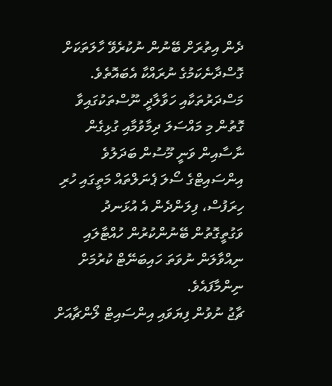ދެން އިތުރަށް ބޭނުން ނުކުރެވޭ ހާލަތަކަށް ގޮސްދާނެކަމުގެ ނުރައްކާ އެބައޮތެވެ.
މަސްދަރުތަކާއި ހަވާލާދީ ނޫސްތަކުގައިވާ ގޮތުން މި މައްސަލަ ދިމާވުމާއި ގުޅިގެން ނާސާއިން ވަނީ މޫސުން ބަދަލުވެ އިންސައިޓްގެ ސޯލަ ޕެނަލްތައް މަތީގައި ހުރި ހިރަފުސް، ފިލަންދެން އެ އުޅަނދު ވަގުތީގޮތުން ބޭނުންކުރުން ހުއްޓާލައި ނިއްވާލަން ނުވަތަ ހައިބަނޭޓް ކުރުމަށް ނިންމާފައެވެ.
ޗާޖު ނުވުން ފިޔަވައި އިންސައިޓް ލޯންޗާއަށް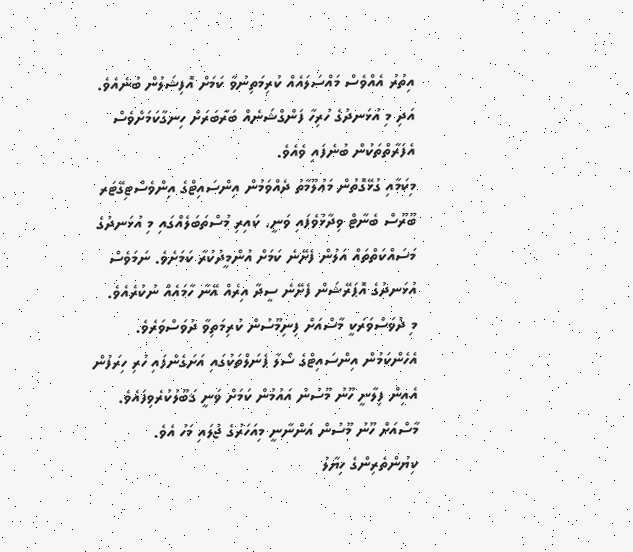އިތުރު އެއްވެސް މައްސަލައެއް ކުރިމަތިނުވާ ކަމަށް އޮފިޝަލުން ބުނެއެވެ. އަދި މި އުޅަނދުގެ ހުރިހާ ފަންގްޝަނެއް ބަރާބަރަށް ހިނގާކަމަށްވެސް އެފަރާތްތަކުން ބުނެފައި ވެއެވެ.
މިކަމާއި ގުޅޭގޮތުން މަޢުލޫމާތު ދެއްވަމުން އިންސައިޓްގެ އިންވެސްޓިގޭޓަރ ބޫރޫސް ބެނާޓް ވިދާޅުވެފައި ވަނީ، ކައިރި މުސްތަބަލެއްގައި މި އުޅަނދުގެ މަސައްކަތްތައް އަލުން ފެށޭނެ ކަމަށް އުންމީދުކުރާ ކަމަށެވެ. ނަމަވެސް އުޅަނދުގެ އޮޕަރޭޝަން ފެށޭނެ ސީދާ އިރެއް އޭނާ ހާމައެއް ނުކުރެއެވެ.
މި ދުވަސްވަރަކީ މާސްއަށް ފިނިމޫސުން ކުރިމަތިވާ ދުވަސްވަރެވެ. އެހެންކަމުން އިންސައިޓްގެ ސޯލާ ޕެނަލްތަކުގައި އަށަގެންފައި ހުރި ހިރަފުން އެއިން ފިލާނީ ހޫނު މޫސުން އައުމުން ކަމަށް ވަނީ ޤަބޫލުކުރެވިފައެވެ. މާސްއަށް ހޫނު މޫސުން އަންނާނީ މިއަހަރުގެ ޖުލައި މަހު އެވެ.
ކިޔުންތެރިންގެ ހިޔާލު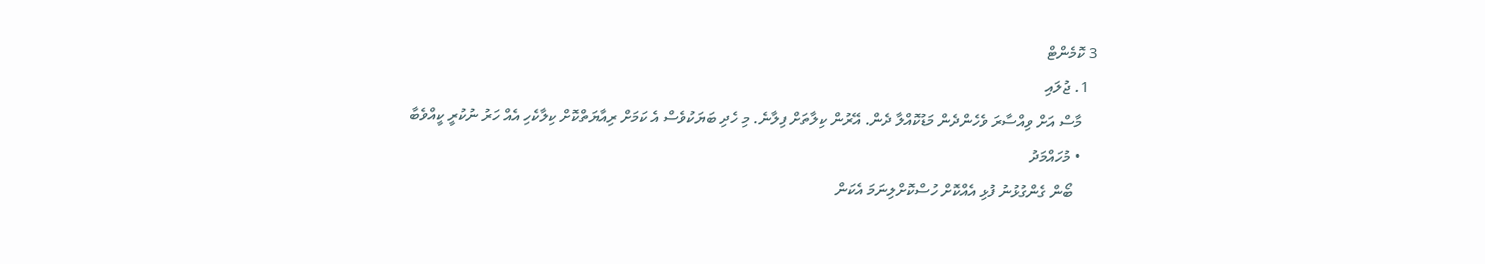3 ކޮމެންޓް
  1. ޖުލައި
    މާސް އަށް ވިއްސާރަ ވެހެންދެން މަޑުކޮއްލާ ދެން. އޭރުން ކިލާތަށް ފިލާނެ. މި ހެދި ބަޔަކުވެސް އެ ކަމަށް ރިއާޔަތްކޮށް ކިލާކެހި އެއް ހަރު ނުކުރީ ކީއްވެބާ
    • މުހައްމަދު
      ބޯން ގެންގުޅުނު ފުޅި އެއްކޮށް ހުސްކޮށްލިނަމަ އެކަން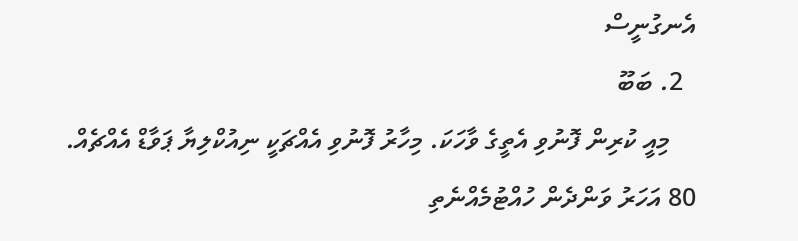އެނގުނީސް
  2. ބަބޫ
    މިއީ ކުރިން ފޮނުވި އެތީގެ ވާހަކަ. މިހާރު ފޮނުވި އެއްޗަކީ ނިއުކްލިޔާ ޕަވާޑް އެއްޗެއް. 80 އަހަރު ވަންދެން ހުއްޓުމެއްނެތި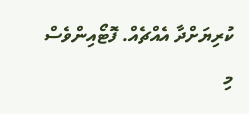ކުރިޔަށްދާ އެއްޗެއް. ފޮޓޯއިންވެސް މި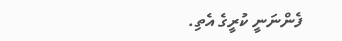ފެންނަނީ ކުރީގެ އެތި.